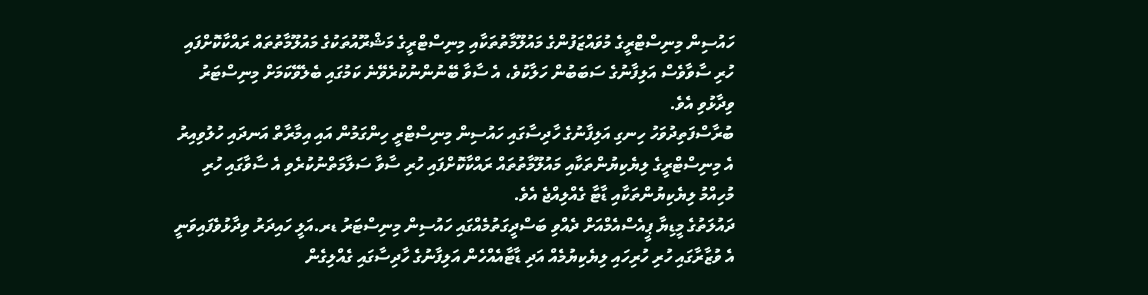ހައުސިން މިނިސްޓްރީގެ މުވައްޒަފުންގެ މައުލޫމާތުތަކާއި މިނިސްޓްރީގެ މަޝްރޫއުތަކުގެ މައުލޫމާތުތައް ރައްކާކޮށްފައި ހުރި ސާވާވެސް އަލިފާނުގެ ސަބަބުން ހަލާކުވެ، އެ ސާވާ ބޭނުންނުކުރެވޭނެ ކަމުގައި ބެލެވޭކަމަށް މިނިސްޓަރު ވިދާޅުވި އެވެ.
ބުރާސްފަތިދުވަހު ހިނގި އަލިފާނުގެ ހާދިސާގައި ހައުސިން މިނިސްޓްރީ ހިންގަމުން އައި އިމާރާތް އަނދައި ހުލުވިއިރު އެ މިނިސްޓްރީގެ ލިޔެކިޔުންތަކާއި މައުލޫމާތުތައް ރައްކާކޮށްފައި ހުރި ސާވާ ސަލާމަތްނުކުރެވި އެ ސާވާގައި ހުރި މުހިއްމު ލިޔެކިޔުންތަކާއި ޑާޓާ ގެއްލިއްޖެ އެވެ.
ދައުލަތުގެ މީޑިޔާ ޕީއެސްއެމްއަށް ދެއްވި ބަސްދީގަތުމެއްގައި ހައުސިން މިނިސްޓަރު ޑރ.އަލީ ހައިދަރު ވިދާޅުވެފައިވަނީ އެ ވުޒާރާގައި ހުރި ހުރިހައި ލިޔެކިޔުމެއް އަދި ޑާޓާއެއްހެން އަލިފާނުގެ ހާދިސާގައި ގެއްލިގެން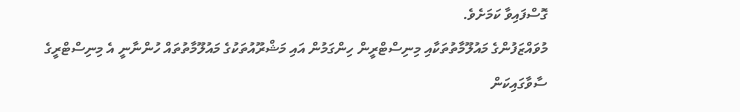ގޮސްފައިވާ ކަމަށެވެ.
މުވައްޒަފުންގެ މައުލޫމާތުތަކާއި މިނިސްޓްރީން ހިންގަމުން އައި މަޝްރޫއުތަކުގެ މައުލޫމާތުތައް ހުންނާނީ އެ މިނިސްޓްރީގެ ސާވާގައިކަން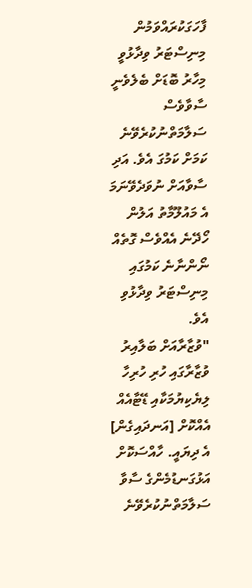ފާހަގަކުރައްވަމުން މިނިސްޓަރު ވިދާޅުވީ މިހާރު ބޮޑަށް ބެލެވެނީ ސާވާވެސް ސަލާމަތްނުކުރެވޭނެ ކަމަށް ކަމުގަ އެވެ. އަދި ސާވާއަށް ނުވަދެވޭނަމަ އެ މައުލޫމާތު އަލުން ހޯދޭނެ އެއްވެސް ގޮތެއް ނޯންނާނެ ކަމުގައި މިނިސްޓަރު ވިދާޅުވި އެވެ.
"ވުޒާރާއަށް ބަލާއިރު ވުޒާރާގައި ހުރި ހުރިހާ ލިޔެކިޔުމަކާއި ޑޭޓާއެއް އެއްކޮށް [އަނދައިގެން] އެ ދިޔައީ. ހާއްސަކޮށް އަޅުގަނޑުމެންގެ ސާވާ ސަލާމަތްނުކުރެވޭނެ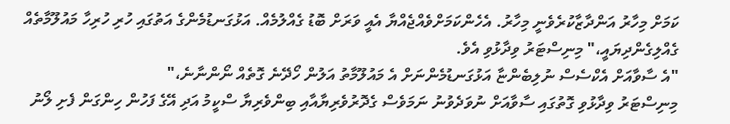ކަމަށް މިހާރު އަންދާޒާކުރެވެނީ މިހާރު. އެހެންކަމަށްވެއްޖެއްޔާ އެއީ ވަރަށް ބޮޑު ގެއްލުމެއް. އަޅުގަނޑުމެންގެ އަތުގައި ހުރި ހުރިހާ މައުލޫމާތެއް ގެއްލިގެންދިޔައީ،" މިނިސްޓަރު ވިދާޅުވި އެވެ.
"އެ ސާވާއަށް އެކްސެސް ނުލިބެންޏާ އަޅުގަނޑުމެންނަށް އެ މައުލޫމާތު އަލުން ހޯދޭނެ ގޮތެއް ނޯންނާނެ،"
މިނިސްޓަރު ވިދާޅުވި ގޮތުގައި ސާވާއަށް ނުވަދެވުނު ނަމަވެސް ގެދޮރުވެރިޔާއާއި ބިންވެރިޔާ ސްކީމު އަދި އޭގެ ފަހުން ހިންގަން ފެށި ލޯނު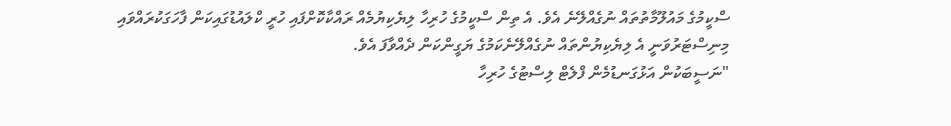ސްކީމުގެ މައުލޫމާތުތައް ނުގެއްލޭނެ އެވެ. އެ ތިން ސްކީމުގެ ހުރިހާ ލިޔެކިޔުމެއް ރައްކާކޮށްފައި ހުރީ ކްލައުޑުގައިކަން ފާހަގަކުރައްވައި މިނިސްޓަރުވަނީ އެ ލިޔެކިޔުންތައް ނުގެއްލޭނެކަމުގެ ޔަގީންކަން ދެއްވާފަ އެވެ.
"ނަސީބަކުން އަޅުގަނޑުމެން ފްލެޓް ލިސްޓުގެ ހުރިހާ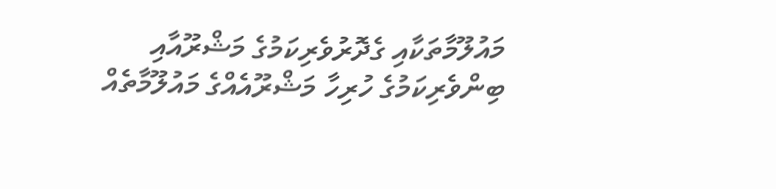މައުލޫމާތަކާއި ގެދޮރުވެރިކަމުގެ މަޝްރޫއާއި ބިންވެރިކަމުގެ ހުރިހާ މަޝްރޫއެއްގެ މައުލޫމާތެއް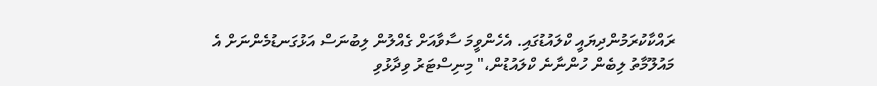ރައްކާކުރަމުންދިޔައީ ކްލައުޑުގައި. އެހެންވީމަ ސާވާއަށް ގެއްލުން ލިބުނަސް އަޅުގަނޑުމެންނަށް އެ މައުލޫމާތު ލިބެން ހުންނާނެ ކްލައުޑުން،" މިނިސްޓަރު ވިދާޅުވި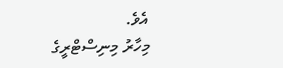އެވެ.
މިހާރު މިނިސްޓްރީގެ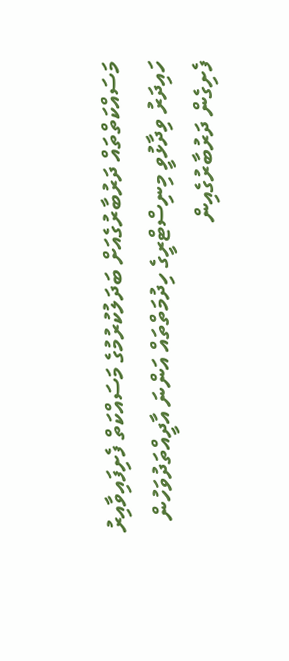މަސައްކަތްތައް ދަރުބާރުގެއަށް ބަދަލުކުރުމުގެ މަސައްކަތް ފެށިފައިވާއިރު ހައިދަރު ވިދާޅުވީ މިނިސްޓްރީގެ ހިދުމަތްތައް އަންނަ އާދީއްތަދުވަހުން ފެށިގެން ދަރުބާރުގެއިން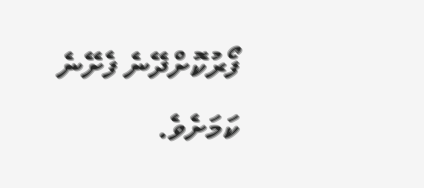ފޯރުކޮށްދޭނެ ފެށޭނެ ކަމަށެވެ.